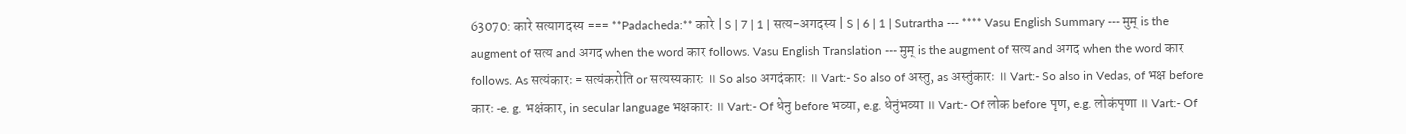63070: कारे सत्यागदस्य === **Padacheda:** कारे | S | 7 | 1 | सत्य-अगदस्य | S | 6 | 1 | Sutrartha --- **** Vasu English Summary --- मुम् is the augment of सत्य and अगद when the word कार follows. Vasu English Translation --- मुम् is the augment of सत्य and अगद when the word कार follows. As सत्यंकारः = सत्यंकरोति or सत्यस्यकारः ॥ So also अगदंकारः ॥ Vart:- So also of अस्तु, as अस्तुंकारः ॥ Vart:- So also in Vedas, of भक्ष before कारः -e. g. भक्षंकार, in secular language भक्षकारः ॥ Vart:- Of धेनु before भव्या, e.g. धेनुंभव्या ॥ Vart:- Of लोक before पृण, e.g. लोकंपृणा ॥ Vart:- Of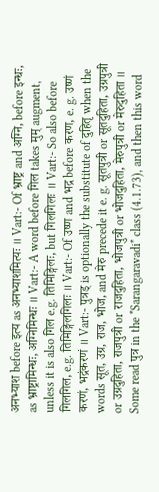अनभ्याश before इत्य as अनभ्याशमित्यः ॥ Vart:- Of भ्राष्ट्र and अग्नि, before इन्धः, as भ्राष्ट्रामिन्धः, अग्निमिन्धः ॥ Vart:- A word before गिल takes मुम् augment, unless it is also गिल e.g. तिमिङ्गिलः, but गिलगिलः ॥ Vart:- So also before गिलगिल, e.g. तिमिङ्गिलगिलः ॥ Vart:- Of उष्ण and भद्र before करण, e. g. उष्णं करणं, भद्रंकरणं ॥ Vart:- पुत्रड् is optionally the substitute of दुहितृ when the words सूत, उग्र, राज, भोज, and मेरु precede it e. g. सूतपुत्री or सूतदुहिता, उग्रपुत्री or उग्रदुहिता, राजपुत्री or राजदुहिता, भोजपुत्री or भोजदुहिता, मेरुपुत्री or मेरुदुहिता ॥ Some read पुत्र in the *Sarangaravadi* class (4.1.73), and then this word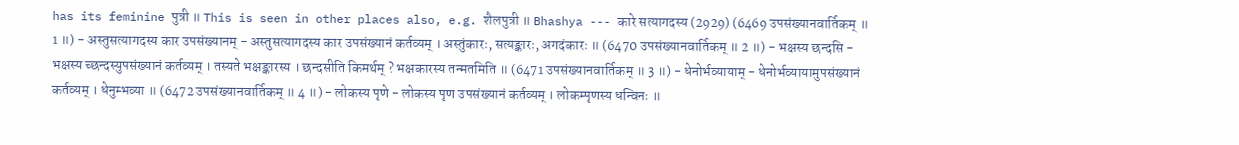has its feminine पुत्री ॥ This is seen in other places also, e.g. शैलपुत्री ॥ Bhashya --- कारे सत्यागदस्य (2929) (6469 उपसंख्यानवार्तिकम् ॥ 1 ॥) - अस्तुसत्यागदस्य कार उपसंख्यानम् - अस्तुसत्यागदस्य कार उपसंख्यानं कर्तव्यम् । अस्तुंकारः, सत्यङ्कारः, अगदंकारः ॥ (6470 उपसंख्यानवार्तिकम् ॥ 2 ॥) - भक्षस्य छन्दसि - भक्षस्य च्छन्दस्युपसंख्यानं कर्तव्यम् । तस्यते भक्षङ्कारस्य । छन्दसीति किमर्थम् ? भक्षकारस्य तन्मतमिति ॥ (6471 उपसंख्यानवार्तिकम् ॥ 3 ॥) - धेनोर्भव्यायाम् - धेनोर्भव्यायामुपसंख्यानं कर्तव्यम् । धेनुम्भव्या ॥ (6472 उपसंख्यानवार्तिकम् ॥ 4 ॥) - लोकस्य पृणे - लोकस्य पृण उपसंख्यानं कर्तव्यम् । लोकम्पृणस्य धन्विनः ॥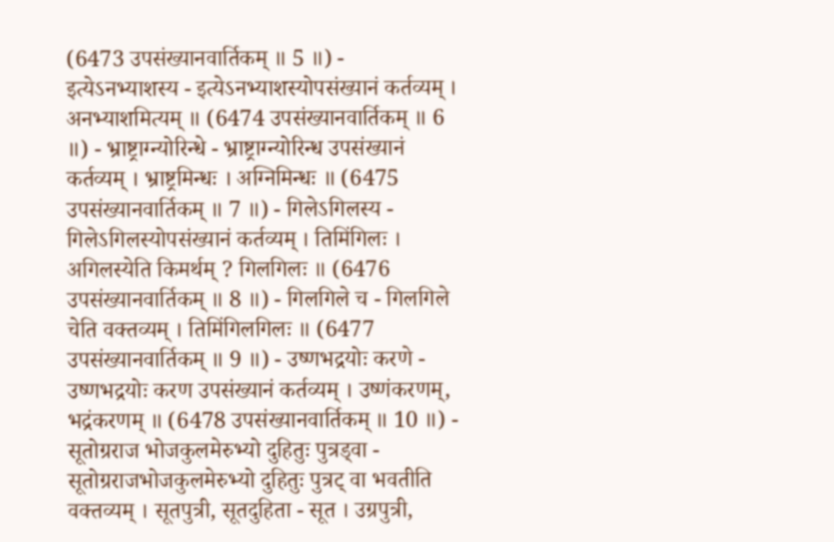(6473 उपसंख्यानवार्तिकम् ॥ 5 ॥) - इत्येऽनभ्याशस्य - इत्येऽनभ्याशस्योपसंख्यानं कर्तव्यम् । अनभ्याशमित्यम् ॥ (6474 उपसंख्यानवार्तिकम् ॥ 6 ॥) - भ्राष्ट्राग्न्योरिन्धे - भ्राष्ट्राग्न्योरिन्ध उपसंख्यानं कर्तव्यम् । भ्राष्ट्रमिन्धः । अग्निमिन्धः ॥ (6475 उपसंख्यानवार्तिकम् ॥ 7 ॥) - गिलेऽगिलस्य - गिलेऽगिलस्योपसंख्यानं कर्तव्यम् । तिमिंगिलः । अगिलस्येति किमर्थम् ? गिलगिलः ॥ (6476 उपसंख्यानवार्तिकम् ॥ 8 ॥) - गिलगिले च - गिलगिले चेति वक्तव्यम् । तिमिंगिलगिलः ॥ (6477 उपसंख्यानवार्तिकम् ॥ 9 ॥) - उष्णभद्रयोः करणे - उष्णभद्रयोः करण उपसंख्यानं कर्तव्यम् । उष्णंकरणम्, भद्रंकरणम् ॥ (6478 उपसंख्यानवार्तिकम् ॥ 10 ॥) - सूतोग्रराज भोजकुलमेरुभ्यो दुहितुः पुत्रड्वा - सूतोग्रराजभोजकुलमेरुभ्यो दुहितुः पुत्रट् वा भवतीति वक्तव्यम् । सूतपुत्री, सूतदुहिता - सूत । उग्रपुत्री,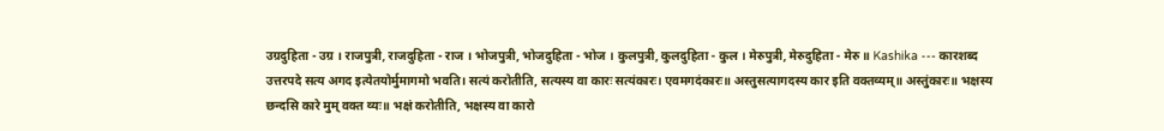उग्रदुहिता - उग्र । राजपुत्री, राजदुहिता - राज । भोजपुत्री, भोजदुहिता - भोज । कुलपुत्री, कुलदुहिता - कुल । मेरुपुत्री, मेरुदुहिता - मेरु ॥ Kashika --- कारशब्द उत्तरपदे सत्य अगद इत्येतयोर्मुमागमो भवति। सत्यं करोतीति, सत्यस्य वा कारः सत्यंकारः। एवमगदंकारः॥ अस्तुसत्यागदस्य कार इति वक्तव्यम्॥ अस्तुंकारः॥ भक्षस्य छन्दसि कारे मुम् वक्त व्यः॥ भक्षं करोतीति, भक्षस्य वा कारो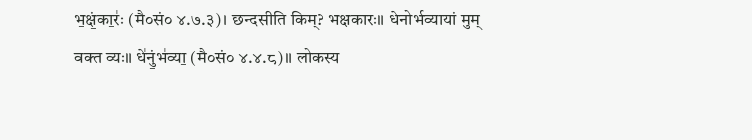भ॒क्षं॒का॒रः॑ (मै०सं० ४.७.३)। छन्दसीति किम्? भक्षकारः॥ धेनोर्भव्यायां मुम् वक्त व्यः॥ धे॑नुं॒भ॑व्या॒ (मै०सं० ४.४.८)॥ लोकस्य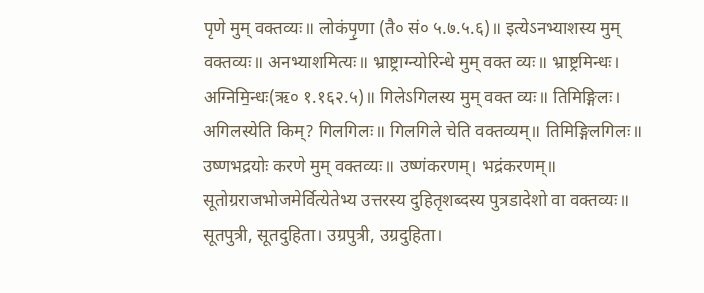पृणे मुम् वक्तव्यः॥ लोकंपृ॒णा (तै० सं० ५.७.५.६)॥ इत्येऽनभ्याशस्य मुम् वक्तव्यः॥ अनभ्याशमित्यः॥ भ्राष्ट्राग्न्योरिन्धे मुम् वक्त व्यः॥ भ्राष्ट्रमिन्धः। अग्निमि॒न्धः(ऋ० १.१६२.५)॥ गिलेऽगिलस्य मुम् वक्त व्यः॥ तिमिङ्गिलः। अगिलस्येति किम्? गिलगिलः॥ गिलगिले चेति वक्तव्यम्॥ तिमिङ्गिलगिलः॥ उष्णभद्रयोः करणे मुम् वक्तव्यः॥ उष्णंकरणम्। भद्रंकरणम्॥ सूतोग्रराजभोजमेर्वित्येतेभ्य उत्तरस्य दुहितृशब्दस्य पुत्रडादेशो वा वक्तव्यः॥ सूतपुत्री, सूतदुहिता। उग्रपुत्री, उग्रदुहिता।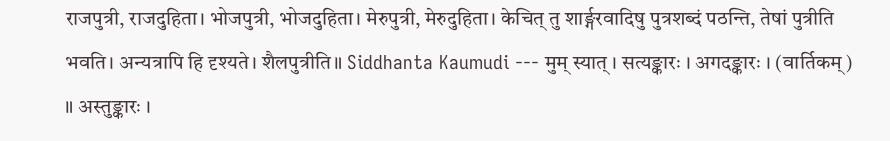राजपुत्री, राजदुहिता। भोजपुत्री, भोजदुहिता। मेरुपुत्री, मेरुदुहिता। केचित् तु शार्ङ्गरवादिषु पुत्रशब्दं पठन्ति, तेषां पुत्रीति भवति। अन्यत्रापि हि दृश्यते। शैलपुत्रीति॥ Siddhanta Kaumudi --- मुम् स्यात् । सत्यङ्कारः । अगदङ्कारः । (वार्तिकम्) ॥ अस्तुङ्कारः ।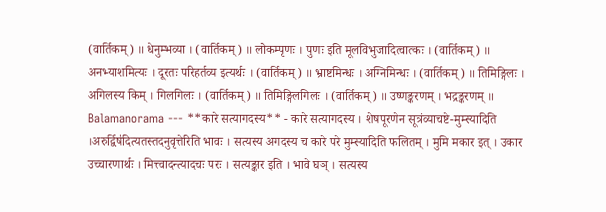(वार्तिकम्) ॥ धेनुम्भव्या । (वार्तिकम्) ॥ लोकम्पृणः । पुणः इति मूलविभुजादित्वात्कः । (वार्तिकम्) ॥ अनभ्याशमित्यः । दूरतः परिहर्तव्य इत्यर्थः । (वार्तिकम्) ॥ भ्राष्टमिन्धः । अग्निमिन्धः । (वार्तिकम्) ॥ तिमिङ्गिलः । अगिलस्य किम् । गिलगिलः । (वार्तिकम्) ॥ तिमिङ्गिलगिलः । (वार्तिकम्) ॥ उष्णङ्करणम् । भद्रङ्करणम् ॥ Balamanorama --- **कारे सत्यागदस्य** - कारे सत्यागदस्य । शेषपूरणेन सूत्रंव्याचष्टे-मुम्स्यादिति ।अरुर्द्विष॑दित्यतस्तदनुवृत्तेरिति भावः । सत्यस्य अगदस्य च कारे परे मुम्स्यादिति फलितम् । मुमि मकार इत् । उकार उच्चारणार्थः । मित्त्वादन्त्यादचः परः । सत्यङ्कार इति । भावे घञ् । सत्यस्य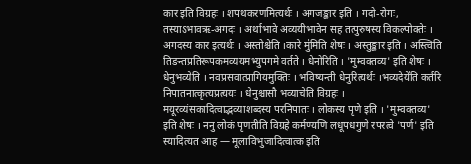कार इति विग्रहः । शपथकरणमित्यर्थः । अगजङ्कार इति । गदो-रोगः, तस्याऽभावऋ-अगदः । अर्थाभावे अव्ययीभावेन सह तत्पुरुषस्य विकल्पोक्तेः । अगदस्य कार इत्यर्थः । अस्तोश्चेति ।कारे मु॑मिति शेषः । अस्तुङ्कार इति । अस्त्विति तिङन्तप्रतिरूपकमव्ययमभ्युपगमे वर्तते । धेनोरिति । 'मुम्वक्तव्य' इति शेषः । धेनुभव्येति । नवप्रसवात्प्रागियमुक्तिः । भविष्यन्ती धेनुरित्यर्थः ।भव्यदेये॑ति कर्तरि निपातनात्कृत्यप्रत्ययः । धेनुश्चासौ भव्याचेति विग्रहः । मयूरव्यंसकादित्वाद्भव्याशब्दस्य परनिपातः । लोकस्य पृणे इति । 'मुम्वक्तव्य' इति शेषः । ननु लोकं पृणतीति विग्रहे कर्मण्यणि लधूपधगुणे रपरत्वे 'पर्ण' इति स्यादित्यत आह — मूलाविभुजादित्वात्क इति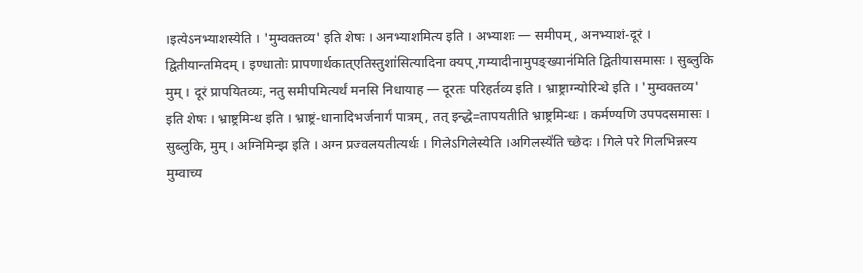।इत्येऽनभ्याशस्येति । 'मुम्वक्तव्य' इति शेषः । अनभ्याशमित्य इति । अभ्याशः — समीपम्, अनभ्याशं-दूरं । द्वितीयान्तमिदम् । इण्धातोः प्रापणार्थकात्एतिस्तुशा॑सित्यादिना क्यप्,गम्यादीनामुपङ्ख्यान॑मिति द्वितीयासमासः । सुब्लुकि मुम् । दूरं प्रापयितव्यः, नतु समीपमित्यर्थं मनसि निधायाह — दूरतः परिहर्तव्य इति । भ्राष्ट्राग्न्योरिन्धे इति । 'मुम्वक्तव्य' इति शेषः । भ्राष्ट्रमिन्ध इति । भ्राष्ट्रं-धानादिभर्जनार्गं पात्रम्, तत् इन्द्धे=तापयतीति भ्राष्ट्रमिन्धः । कर्मण्यणि उपपदसमासः । सुब्लुकि, मुम् । अग्निमिन्झ इति । अग्न प्रज्वलयतीत्यर्थः । गिलेऽगिलेस्येति ।अगिलस्ये॑ति च्छेदः । गिले परे गिलभिन्नस्य मुम्वाच्य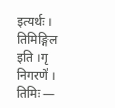इत्यर्थः । तिमिङ्गिल इति ।गृ निगरणे॑ । तिमिः —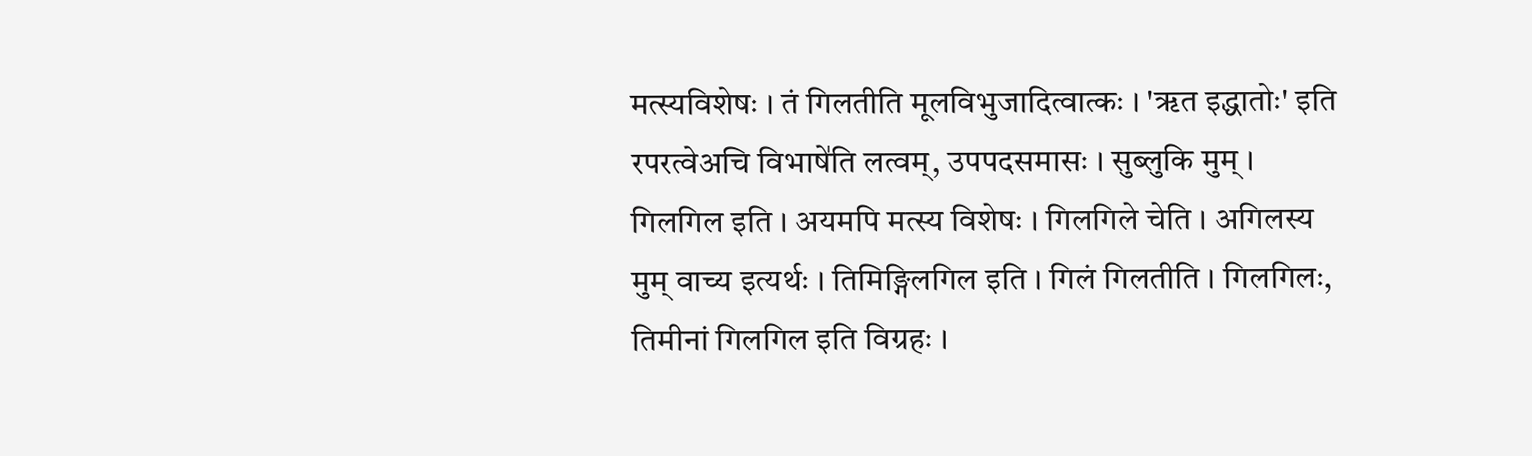मत्स्यविशेषः । तं गिलतीति मूलविभुजादित्वात्कः । 'ॠत इद्धातोः' इति रपरत्वेअचि विभाषे॑ति लत्वम्, उपपदसमासः । सुब्लुकि मुम् । गिलगिल इति । अयमपि मत्स्य विशेषः । गिलगिले चेति । अगिलस्य मुम् वाच्य इत्यर्थः । तिमिङ्गिलगिल इति । गिलं गिलतीति । गिलगिलः, तिमीनां गिलगिल इति विग्रहः ।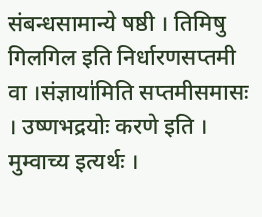संबन्धसामान्ये षष्ठी । तिमिषु गिलगिल इति निर्धारणसप्तमी वा ।संज्ञाया॑मिति सप्तमीसमासः । उष्णभद्रयोः करणे इति । मुम्वाच्य इत्यर्थः ।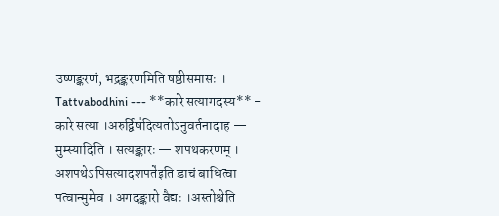उष्णङ्करणं, भद्रङ्करणमिति षष्ठीसमासः । Tattvabodhini --- **कारे सत्यागदस्य** - कारे सत्या ।अरुर्द्विष॑दित्यतोऽनुवर्तनादाह — मुम्स्यादिति । सत्यङ्कारः — शपथकरणम् । अशपथेऽपिसत्यादशपते॑इति डाचं बाधित्वा पत्वान्मुमेव । अगदङ्कारो वैद्यः ।अस्तोश्चेति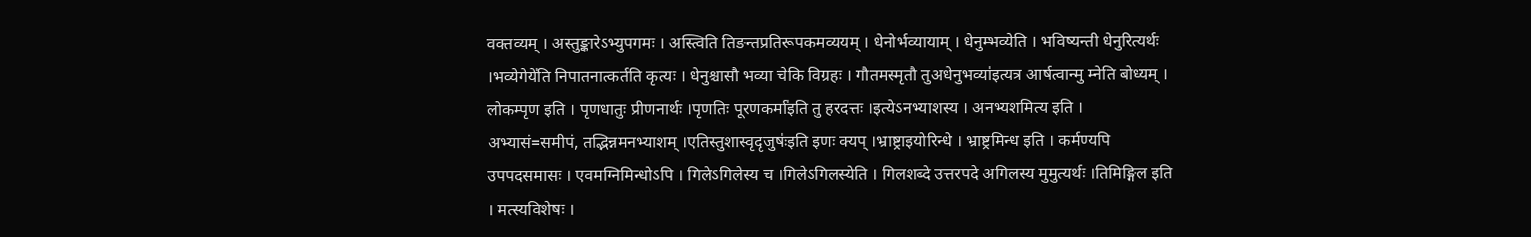वक्तव्यम् । अस्तुङ्कारेऽभ्युपगमः । अस्त्विति तिङन्तप्रतिरूपकमव्ययम् । धेनोर्भव्यायाम् । धेनुम्भव्येति । भविष्यन्ती धेनुरित्यर्थः ।भव्येगेये॑ति निपातनात्कर्तति कृत्यः । धेनुश्चासौ भव्या चेकि विग्रहः । गौतमस्मृतौ तुअधेनुभव्या॑इत्यत्र आर्षत्वान्मु म्नेति बोध्यम् । लोकम्पृण इति । पृणधातुः प्रीणनार्थः ।पृणतिः पूरणकर्मा॑इति तु हरदत्तः ।इत्येऽनभ्याशस्य । अनभ्यशमित्य इति । अभ्यासं=समीपं, तद्भिन्नमनभ्याशम् ।एतिस्तुशास्वृदृजुषः॑इति इणः क्यप् ।भ्राष्ट्राइयोरिन्धे । भ्राष्ट्रमिन्ध इति । कर्मण्यपि उपपदसमासः । एवमग्निमिन्धोऽपि । गिलेऽगिलेस्य च ।गिलेऽगिलस्येति । गिलशब्दे उत्तरपदे अगिलस्य मुमुत्यर्थः ।तिमिङ्गिल इति । मत्स्यविशेषः ।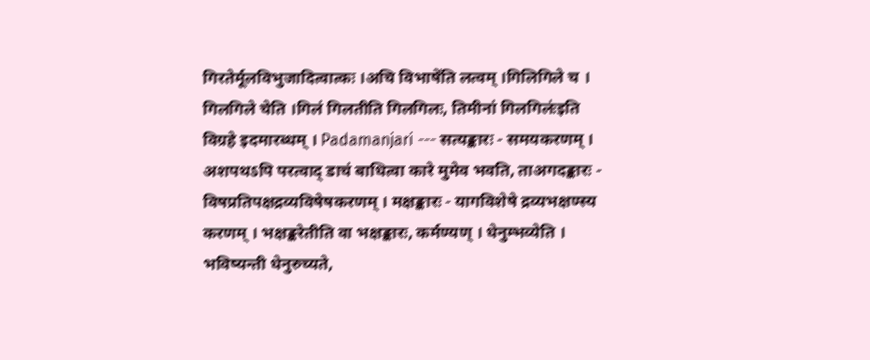गिरतेर्मूलविभुजादित्वात्कः ।अचि विभाषे॑ति लत्वम् ।गिलिगिले च । गिलगिले चेति ।गिलं गिलतीति गिलगिलः, तिमीनां गिलगिलः॑इति विग्रहे इदमारब्धम् । Padamanjari --- सत्यङ्कारः - समयकरणम् । अशपथऽपि परत्वाद् डाचं बाधित्वा कारे मुमेव भवति, ताअगदङ्कारः - विषप्रतिपक्षद्रव्यविषेषकरणम् । मक्षङ्कारः - यागविशेषे द्रव्यभक्षण्स्य करणम् । भक्षङ्करेतीति वा भक्षङ्कारः, कर्मण्यण् । धेनुम्भव्येति । भविष्यन्ती धेनुरुच्यते,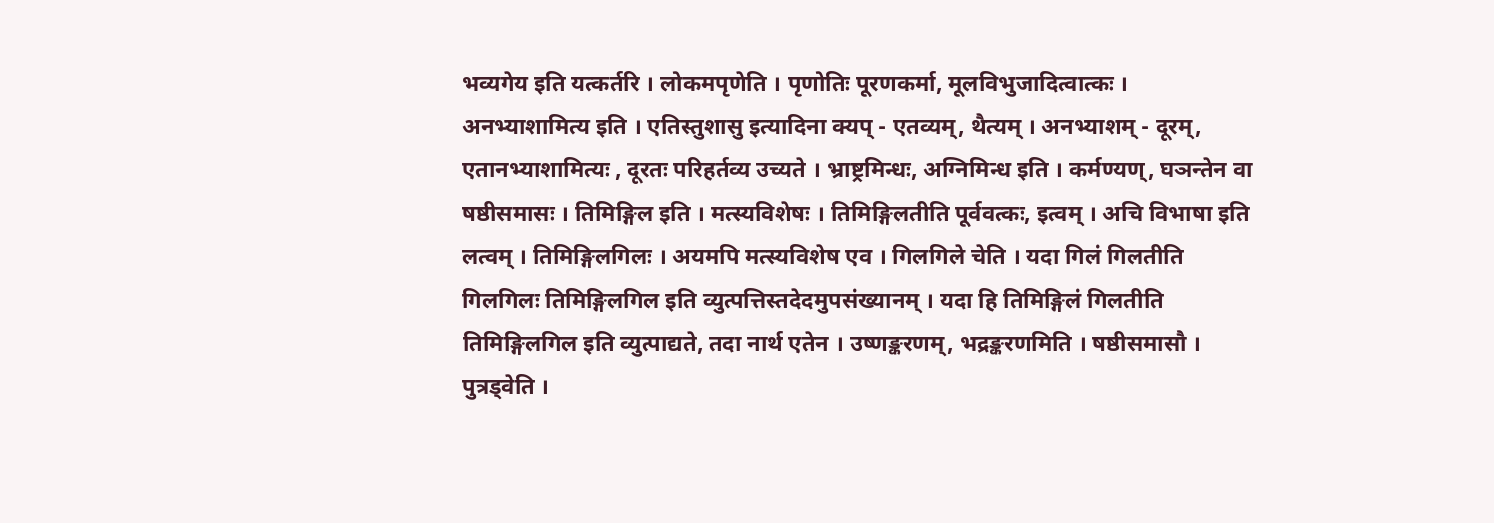भव्यगेय इति यत्कर्तरि । लोकमपृणेति । पृणोतिः पूरणकर्मा, मूलविभुजादित्वात्कः । अनभ्याशामित्य इति । एतिस्तुशासु इत्यादिना क्यप् - एतव्यम्, थैत्यम् । अनभ्याशम् - दूरम्, एतानभ्याशामित्यः , दूरतः परिहर्तव्य उच्यते । भ्राष्ट्रमिन्धः, अग्निमिन्ध इति । कर्मण्यण्, घञन्तेन वा षष्ठीसमासः । तिमिङ्गिल इति । मत्स्यविशेषः । तिमिङ्गिलतीति पूर्ववत्कः, इत्वम् । अचि विभाषा इति लत्वम् । तिमिङ्गिलगिलः । अयमपि मत्स्यविशेष एव । गिलगिले चेति । यदा गिलं गिलतीति गिलगिलः तिमिङ्गिलगिल इति व्युत्पत्तिस्तदेदमुपसंख्यानम् । यदा हि तिमिङ्गिलं गिलतीति तिमिङ्गिलगिल इति व्युत्पाद्यते, तदा नार्थ एतेन । उष्णङ्करणम्, भद्रङ्करणमिति । षष्ठीसमासौ । पुत्रड्वेति ।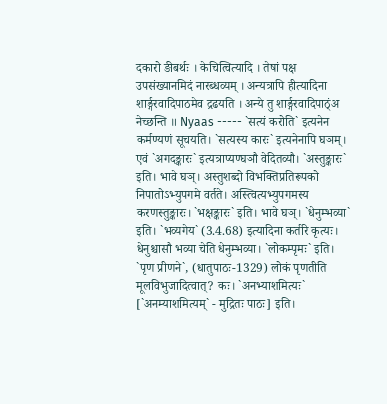दकारो ङीबर्थः । केचित्वित्यादि । तेषां पक्ष उपसंख्यानमिदं नारब्धव्यम् । अन्यत्रापि हीत्यादिना शार्ङ्गरवादिपाठमेव द्रढयति । अन्ये तु शार्ङ्गरवादिपाठ्ंअ नेच्छन्ति ॥ Nyaas ----- `सत्यं करोति` इत्यनेन कर्मण्यणं सूचयति। `सत्यस्य कारः` इत्यनेनापि घञम्। एवं `अगदङ्कारः` इत्यत्राप्यण्घञौ वेदितव्यौ। `अस्तुङ्कारः` इति। भावे घञ्। अस्तुशब्दो विभक्तिप्रतिरूपको निपातोऽभ्युपगमे वर्तते। अस्त्वित्यभ्युपगमस्य करणस्तुङ्कारः। `भक्षङ्कारः` इति। भावे घञ्। `धेनुम्भव्या` इति। `भव्यगेय` (3.4.68) इत्यादिना कर्तरि कृत्यः। धेनुश्चासौ भव्या चेति धेनुम्भव्या। `लोकम्पृमः` इति। `पृण प्रीणने`, (धातुपाठः-1329) लोकं पृणतीति मूलविभुजादित्वात्? कः। `अनभ्याशमित्यः` [`अनम्याशमित्यम्` - मुद्रितः पाठः] इति।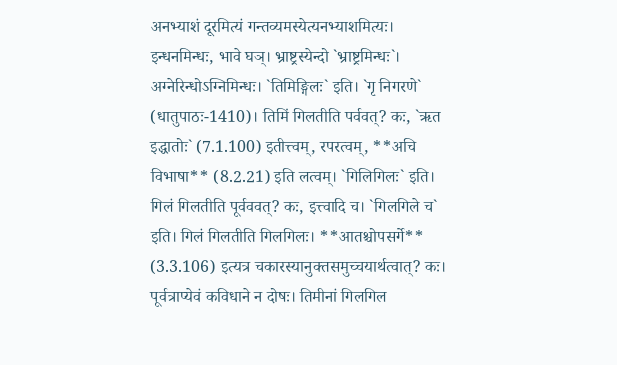अनभ्याशं दूरमित्यं गन्तव्यमस्येत्यनभ्याशमित्यः। इन्धनमिन्धः, भावे घञ्। भ्राष्ट्रस्येन्दो `भ्राष्ट्रमिन्धः`। अग्नेरिन्धोऽग्निमिन्धः। `तिमिङ्गिलः` इति। `गृ निगरणे` (धातुपाठः-1410)। तिमिं गिलतीति पर्ववत्? कः, `ऋत इद्धातोः` (7.1.100) इतीत्त्वम्, रपरत्वम्, **अचि विभाषा** (8.2.21) इति लत्वम्। `गिलिगिलः` इति। गिलं गिलतीति पूर्वववत्? कः, इत्त्वादि च। `गिलगिले च` इति। गिलं गिलतीति गिलगिलः। **आतश्चोपसर्गे** (3.3.106) इत्यत्र चकारस्यानुक्तसमुच्चयार्थत्वात्? कः। पूर्वत्राप्येवं कविधाने न दोषः। तिमीनां गिलगिल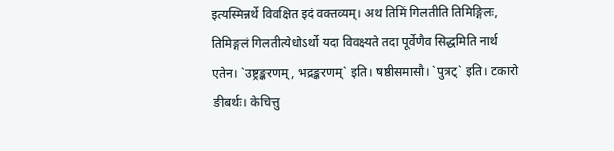इत्यस्मिन्नर्थे विवक्षित इदं वक्तव्यम्। अथ तिमिं गिलतीति तिमिङ्गिलः, तिमिङ्गलं गिलतीत्येधोऽर्थो यदा विवक्ष्यते तदा पूर्वेणैव सिद्धमिति नार्थ एतेन। `उष्ट्रङ्करणम्, भद्रङ्करणम्` इति। षष्ठीसमासौ। `पुत्रट्` इति। टकारो ङीबर्थः। केचित्तु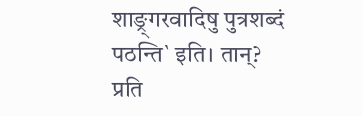शाङ्र्गरवादिषु पुत्रशब्दं पठन्ति` इति। तान्? प्रति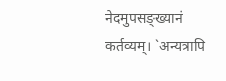नेदमुपसङ्ख्यानं कर्तव्यम्। `अन्यत्रापि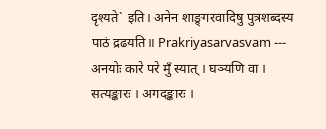दृश्यते` इति। अनेन शाङ्र्गरवादिषु पुत्रशब्दस्य पाठं द्रढयति॥ Prakriyasarvasvam --- अनयोः कारे परे मुँ स्यात् । घञ्यणि वा । सत्यङ्कारः । अगदङ्कारः ।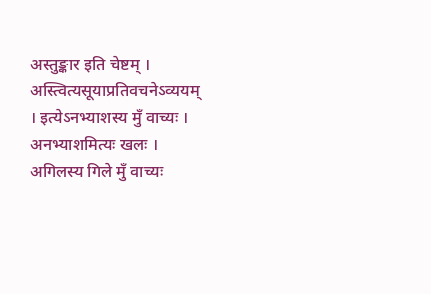अस्तुङ्कार इति चेष्टम् । अस्त्वित्यसूयाप्रतिवचनेऽव्ययम् । इत्येऽनभ्याशस्य मुँ वाच्यः । अनभ्याशमित्यः खलः । अगिलस्य गिले मुँ वाच्यः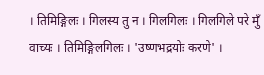। तिमिङ्गिलः । गिलस्य तु न । गिलगिलः । गिलगिले परे मुँ वाच्यः । तिमिङ्गिलगिलः । 'उष्णभद्रयोः करणे' ।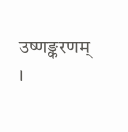उष्णङ्करणम् ।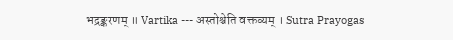भद्रङ्करणम् ॥ Vartika --- अस्तोश्चेति वक्तव्यम् । Sutra Prayogas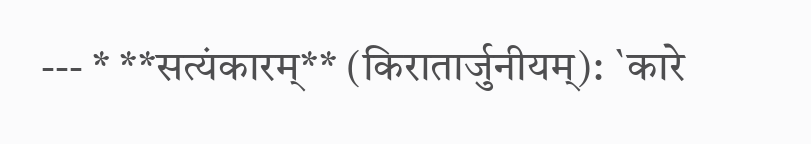--- * **सत्यंकारम्** (किरातार्जुनीयम्): `कारे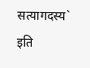सत्यागदस्य` इति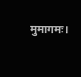मुमागमः।